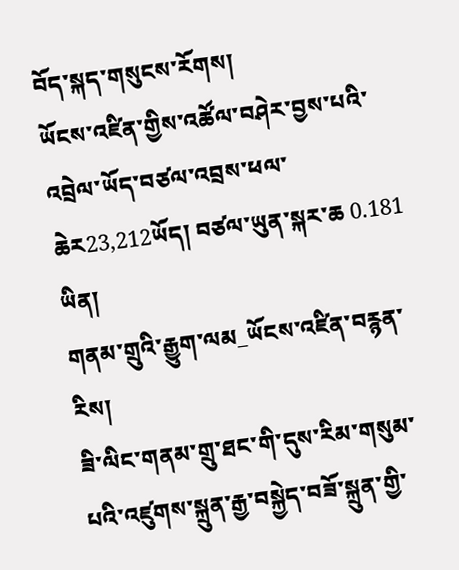བོད་སྐད་གསུངས་རོགས།
ཡོངས་འཛིན་གྱིས་འཚོལ་བཤེར་བྱས་པའི་འབྲེལ་ཡོད་བཙལ་འབྲས་ཕལ་ཆེར23,212ཡོད། བཙལ་ཡུན་སྐར་ཆ 0.181
ཡིན།
གནམ་གྲུའི་རྒྱུག་ལམ_ཡོངས་འཛིན་བརྙན་རིས།
ཟི་ལིང་གནམ་གྲུ་ཐང་གི་དུས་རིམ་གསུམ་པའི་འཛུགས་སྐྲུན་རྒྱ་བསྐྱེད་བཟོ་སྐྲུན་གྱི་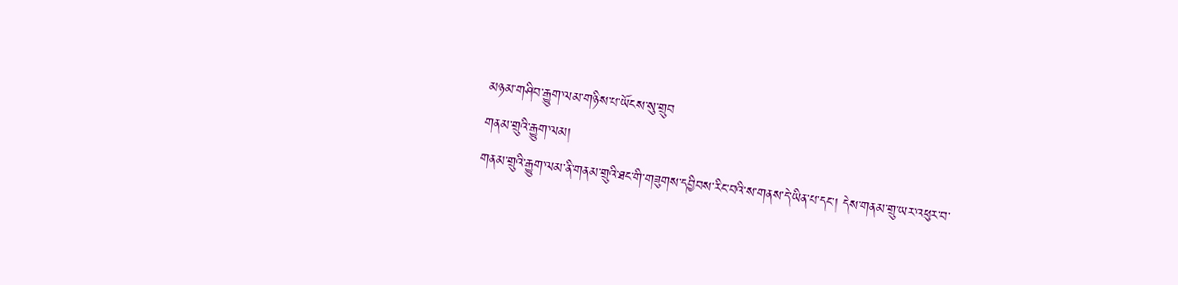མཉམ་གཤིབ་རྒྱུག་ལམ་གཉིས་པ་ཡོངས་སུ་གྲུབ
གནམ་གྲུའི་རྒྱུག་ལམ།
གནམ་གྲུའི་རྒྱུག་ལམ་ནི་གནམ་གྲུའི་ཐང་གི་གཟུགས་དབྱིབས་རིང་བའི་ས་གནས་དེ་ཡིན་པ་དང་། དེས་གནམ་གྲུ་ཡར་འཕུར་བ་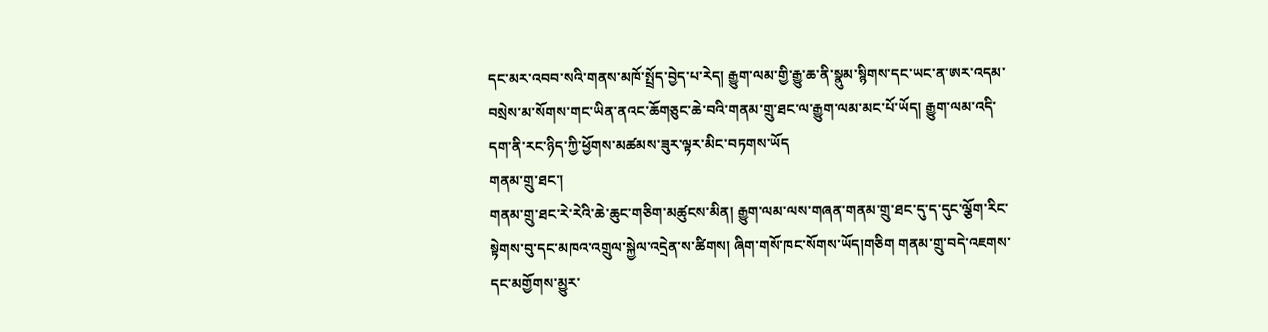དང་མར་འབབ་སའི་གནས་མཁོ་སྤྲོད་བྱེད་པ་རེད། རྒྱུག་ལམ་གྱི་རྒྱུ་ཆ་ནི་སྣུམ་སྙིགས་དང་ཡང་ན་ཨར་འདམ་བསྲེས་མ་སོགས་གང་ཡིན་ནའང་ཆོགཅུང་ཆེ་བའི་གནམ་གྲུ་ཐང་ལ་རྒྱུག་ལམ་མང་པོ་ཡོད། རྒྱུག་ལམ་འདི་དག་ནི་རང་ཉིད་ཀྱི་ཕྱོགས་མཚམས་ཟུར་ལྟར་མིང་བཏགས་ཡོད
གནམ་གྲུ་ཐང་།
གནམ་གྲུ་ཐང་རེ་རེའི་ཆེ་ཆུང་གཅིག་མཚུངས་མིན། རྒྱུག་ལམ་ལས་གཞན་གནམ་གྲུ་ཐང་དུ་ད་དུང་ལྕོག་རིང་སྟེགས་བུ་དང་མཁའ་འགྲུལ་སྐྱེལ་འདྲེན་ས་ཚིགས། ཞིག་གསོ་ཁང་སོགས་ཡོད།གཅིག གནམ་གྲུ་བདེ་འཇགས་དང་མགྱོགས་མྱུར་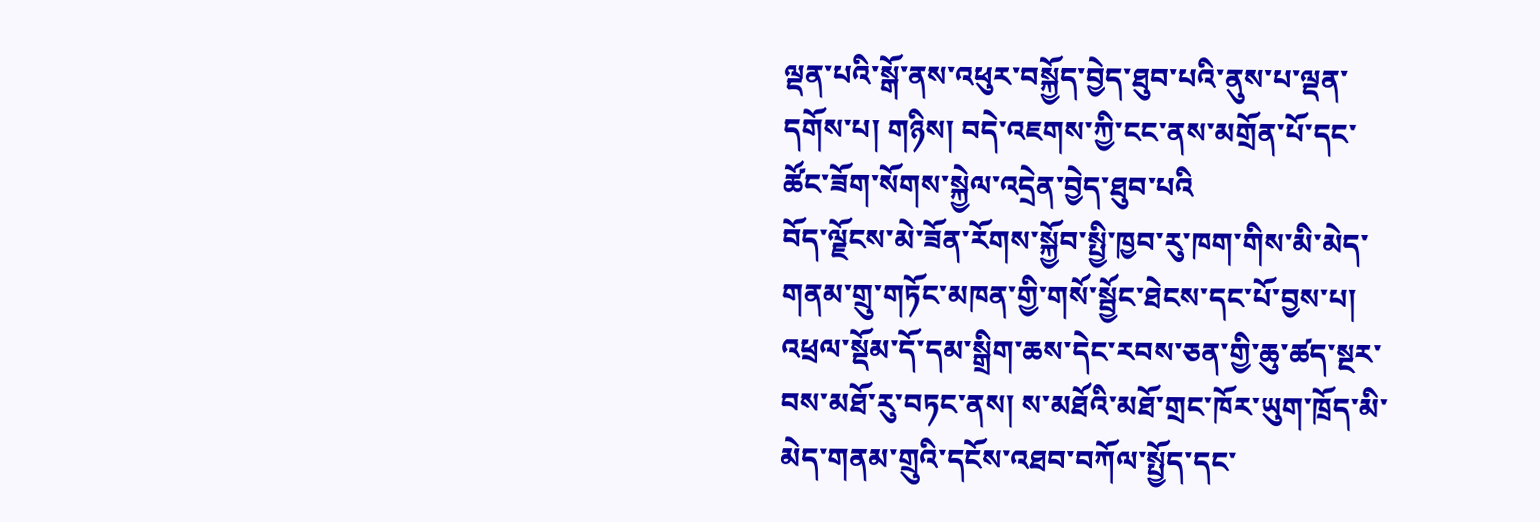ལྡན་པའི་སྒོ་ནས་འཕུར་བསྐྱོད་བྱེད་ཐུབ་པའི་ནུས་པ་ལྡན་དགོས་པ། གཉིས། བདེ་འཇགས་ཀྱི་ངང་ནས་མགྲོན་པོ་དང་ཚོང་ཟོག་སོགས་སྐྱེལ་འདྲེན་བྱེད་ཐུབ་པའི
བོད་ལྗོངས་མེ་ཟོན་རོགས་སྐྱོབ་སྤྱི་ཁྱབ་རུ་ཁག་གིས་མི་མེད་གནམ་གྲུ་གཏོང་མཁན་གྱི་གསོ་སྦྱོང་ཐེངས་དང་པོ་བྱས་པ།
འཕྲལ་སྡོམ་དོ་དམ་སྒྲིག་ཆས་དེང་རབས་ཅན་གྱི་ཆུ་ཚད་སྔར་བས་མཐོ་རུ་བཏང་ནས། ས་མཐོའི་མཐོ་གྲང་ཁོར་ཡུག་ཁྲོད་མི་མེད་གནམ་གྲུའི་དངོས་འཐབ་བཀོལ་སྤྱོད་དང་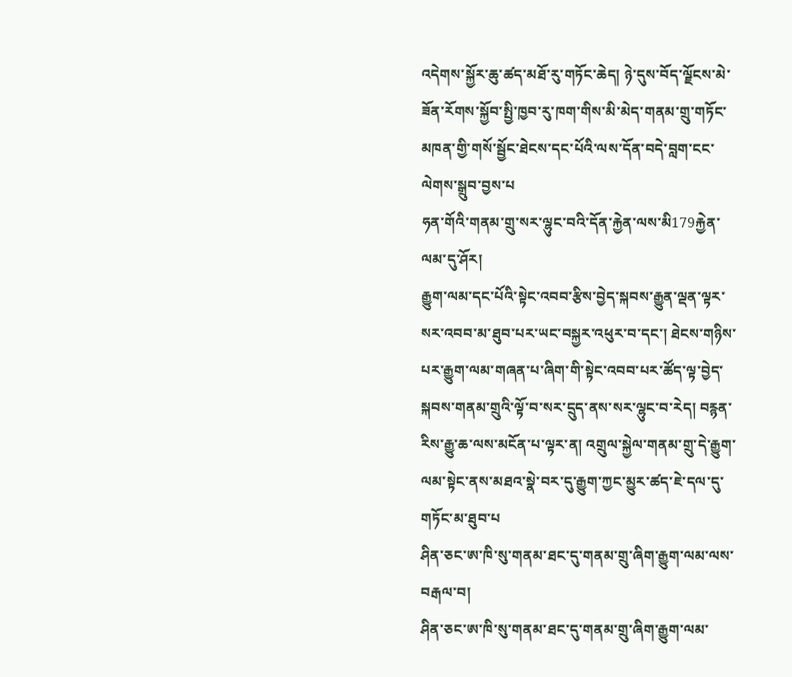འདེགས་སྐྱོར་ཆུ་ཚད་མཐོ་རུ་གཏོང་ཆེད། ཉེ་དུས་བོད་ལྗོངས་མེ་ཟོན་རོགས་སྐྱོབ་སྤྱི་ཁྱབ་རུ་ཁག་གིས་མི་མེད་གནམ་གྲུ་གཏོང་མཁན་གྱི་གསོ་སྦྱོང་ཐེངས་དང་པོའི་ལས་དོན་བདེ་བླག་ངང་ལེགས་སྒྲུབ་བྱས་པ
ཧན་གོའི་གནམ་གྲུ་སར་ལྷུང་བའི་དོན་རྐྱེན་ལས་མི179རྐྱེན་ལམ་དུ་ཤོར།
རྒྱུག་ལམ་དང་པོའི་སྟེང་འབབ་རྩིས་བྱེད་སྐབས་རྒྱུན་ལྡན་ལྟར་སར་འབབ་མ་ཐུབ་པར་ཡང་བསྐྱར་འཕུར་བ་དང་། ཐེངས་གཉིས་པར་རྒྱུག་ལམ་གཞན་པ་ཞིག་གི་སྟེང་འབབ་པར་ཚོད་ལྟ་བྱེད་སྐབས་གནམ་གྲུའི་ལྟོ་བ་སར་དྲུད་ནས་སར་ལྷུང་བ་རེད། བརྙན་རིས་རྒྱུ་ཆ་ལས་མངོན་པ་ལྟར་ན། འགྲུལ་སྐྱེལ་གནམ་གྲུ་དེ་རྒྱུག་ལམ་སྟེང་ནས་མཐའ་སྣེ་བར་དུ་རྒྱུག་ཀྱང་མྱུར་ཚད་ཇེ་དལ་དུ་གཏོང་མ་ཐུབ་པ
ཤིན་ཅང་ཨ་ཁི་སུ་གནམ་ཐང་དུ་གནམ་གྲུ་ཞིག་རྒྱུག་ལམ་ལས་བརྒལ་བ།
ཤིན་ཅང་ཨ་ཁི་སུ་གནམ་ཐང་དུ་གནམ་གྲུ་ཞིག་རྒྱུག་ལམ་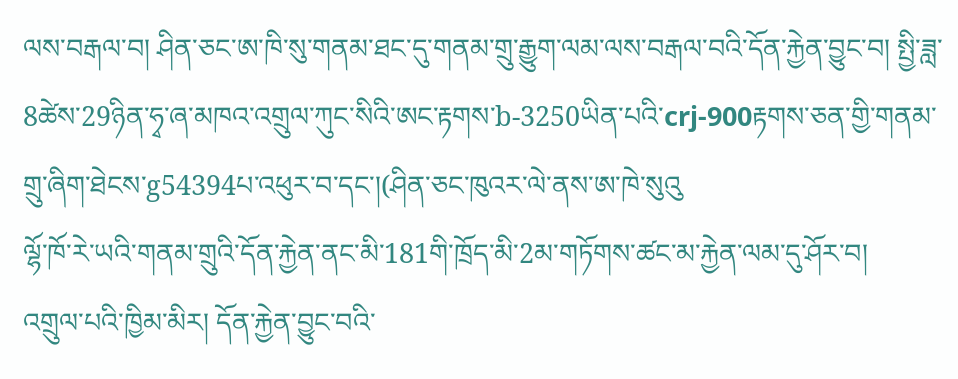ལས་བརྒལ་བ། ཤིན་ཅང་ཨ་ཁི་སུ་གནམ་ཐང་དུ་གནམ་གྲུ་རྒྱུག་ལམ་ལས་བརྒལ་བའི་དོན་རྐྱེན་བྱུང་བ། སྤྱི་ཟླ་8ཚེས་29ཉིན་ཧྭ་ཞ་མཁའ་འགྲུལ་ཀུང་སིའི་ཨང་རྟགས་b-3250ཡིན་པའི་crj-900རྟགས་ཅན་གྱི་གནམ་གྲུ་ཞིག་ཐེངས་g54394པ་འཕུར་བ་དང་།(ཤིན་ཅང་ཁུའར་ལེ་ནས་ཨ་ཁེ་སུའུ
ལྷོ་ཁོ་རེ་ཡའི་གནམ་གྲུའི་དོན་རྐྱེན་ནང་མི་181གི་ཁྲོད་མི་2མ་གཏོགས་ཚང་མ་རྐྱེན་ལམ་དུ་ཤོར་བ།
འགྲུལ་པའི་ཁྱིམ་མིར། དོན་རྐྱེན་བྱུང་བའི་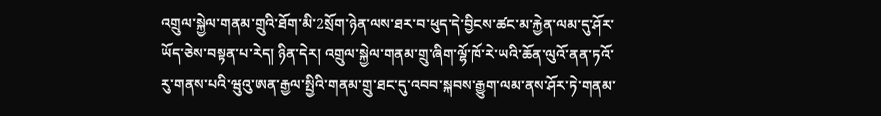འགྲུལ་སྐྱེལ་གནམ་གྲུའི་ཐོག་མི་2སྲོག་ཉེན་ལས་ཐར་བ་ཕུད་དེ་བྱིངས་ཚང་མ་རྐྱེན་ལམ་དུ་ཤོར་ཡོད་ཅེས་བསྟན་པ་རེད། ཉིན་དེར། འགྲུལ་སྐྱེལ་གནམ་གྲུ་ཞིག་ལྷོ་ཁོ་རེ་ཡའི་ཆོན་ལུའོ་ནན་ཏའོ་རུ་གནས་པའི་ཝུའུ་ཨན་རྒྱལ་སྤྱིའི་གནམ་གྲུ་ཐང་དུ་འབབ་སྐབས་རྒྱུག་ལམ་ནས་ཤོར་ཏེ་གནམ་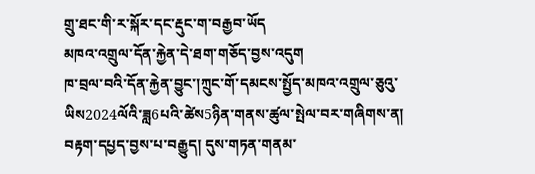གྲུ་ཐང་གི་ར་སྐོར་དང་རྡུང་ག་བརྒྱབ་ཡོད
མཁའ་འགྲུལ་དོན་རྐྱེན་དེ་ཐག་གཅོད་བྱས་འདུག
ཁ་བྲལ་བའི་དོན་རྐྱེན་བྱུང་།ཀྲུང་གོ་དམངས་སྤྱོད་མཁའ་འགྲུལ་ཅུའུ་ཡིས2024ལོའི་ཟླ6པའི་ཚེས5ཉིན་གནས་ཚུལ་སྤེལ་བར་གཞིགས་ན། བརྟག་དཔྱད་བྱས་པ་བརྒྱུད། དུས་གཏན་གནམ་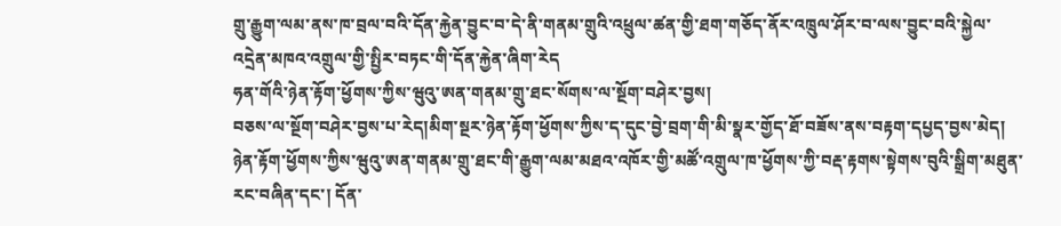གྲུ་རྒྱུག་ལམ་ནས་ཁ་བྲལ་བའི་དོན་རྐྱེན་བྱུང་བ་དེ་ནི་གནམ་གྲུའི་འཕྲུལ་ཚན་གྱི་ཐག་གཅོད་ནོར་འཁྲུལ་ཤོར་བ་ལས་བྱུང་བའི་སྐྱེལ་འདྲེན་མཁའ་འགྲུལ་གྱི་སྤྱིར་བཏང་གི་དོན་རྐྱེན་ཞིག་རེད
ཧན་གོའི་ཉེན་རྟོག་ཕྱོགས་ཀྱིས་ཝུའུ་ཨན་གནམ་གྲུ་ཐང་སོགས་ལ་སྔོག་བཤེར་བྱས།
བཅས་ལ་སྔོག་བཤེར་བྱས་པ་རེད།མིག་སྔར་ཉེན་རྟོག་ཕྱོགས་ཀྱིས་ད་དུང་བྱེ་བྲག་གི་མི་སྣར་གྱོད་ཐོ་བཟོས་ནས་བརྟག་དཔྱད་བྱས་མེད། ཉེན་རྟོག་ཕྱོགས་ཀྱིས་ཝུའུ་ཨན་གནམ་གྲུ་ཐང་གི་རྒྱུག་ལམ་མཐའ་འཁོར་གྱི་མཚོ་འགྲུལ་ཁ་ཕྱོགས་ཀྱི་བརྡ་རྟགས་སྟེགས་བུའི་སྒྲིག་མཐུན་རང་བཞིན་དང་། དོན་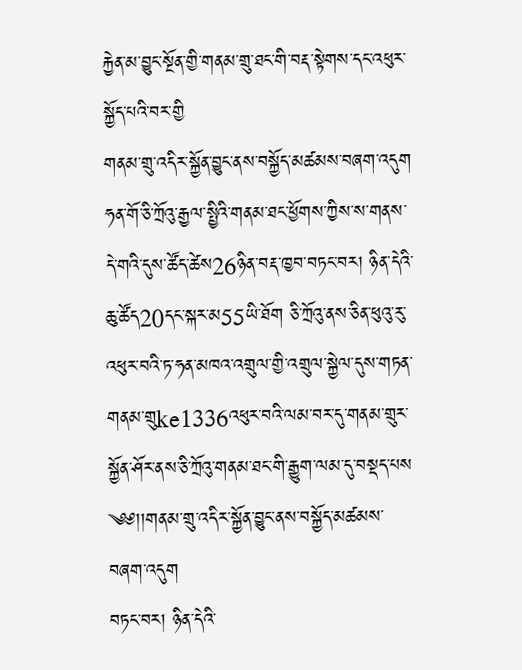རྐྱེན་མ་བྱུང་སྔོན་གྱི་གནམ་གྲུ་ཐང་གི་བརྡ་སྟེགས་དང་འཕུར་སྐྱོད་པའི་བར་གྱི
གནམ་གྲུ་འདིར་སྐྱོན་བྱུང་ནས་བསྐྱོད་མཚམས་བཞག་འདུག
ཧན་གོ་ཅི་ཀྲོའུ་རྒྱལ་སྤྱིའི་གནམ་ཐང་ཕྱོགས་ཀྱིས་ས་གནས་དེ་གའི་དུས་ཚོད་ཚེས26ཉིན་བརྡ་ཁྱབ་བཏང་བར། ཉིན་དེའི་ཆུ་ཚོད20དང་སྐར་མ55ཡི་ཐོག ཅི་ཀྲོའུ་ནས་ཅིན་ཕུའུ་རུ་འཕུར་བའི་ཏ་ཧན་མཁའ་འགྲུལ་གྱི་འགྲུལ་སྐྱེལ་དུས་གཏན་གནམ་གྲུke1336འཕུར་བའི་ལམ་བར་དུ་གནམ་གྲུར་སྐྱོན་ཤོར་ནས་ཅི་ཀྲོའུ་གནམ་ཐང་གི་རྒྱུག་ལམ་དུ་བསྡད་པས
༄༅།།གནམ་གྲུ་འདིར་སྐྱོན་བྱུང་ནས་བསྐྱོད་མཚམས་བཞག་འདུག
བཏང་བར། ཉིན་དེའི་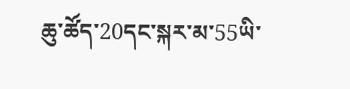ཆུ་ཚོད་20དང་སྐར་མ་55ཡི་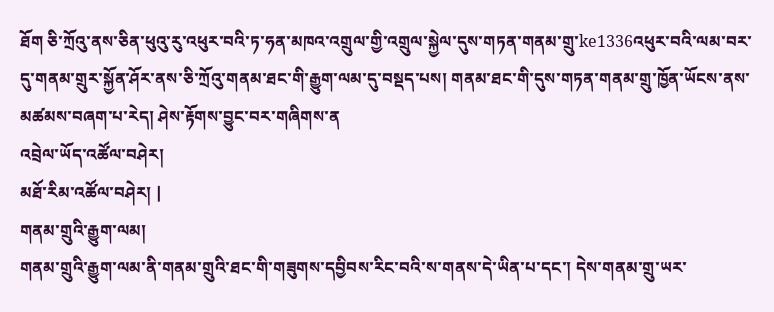ཐོག ཅི་ཀྲོའུ་ནས་ཅིན་ཕུའུ་རུ་འཕུར་བའི་ཏ་ཧན་མཁའ་འགྲུལ་གྱི་འགྲུལ་སྐྱེལ་དུས་གཏན་གནམ་གྲུ་ke1336འཕུར་བའི་ལམ་བར་དུ་གནམ་གྲུར་སྐྱོན་ཤོར་ནས་ཅི་ཀྲོའུ་གནམ་ཐང་གི་རྒྱུག་ལམ་དུ་བསྡད་པས། གནམ་ཐང་གི་དུས་གཏན་གནམ་གྲུ་ཁྱོན་ཡོངས་ནས་མཚམས་བཞག་པ་རེད། ཤེས་རྟོགས་བྱུང་བར་གཞིགས་ན
འབྲེལ་ཡོད་འཚོལ་བཤེར།
མཐོ་རིམ་འཚོལ་བཤེར། |
གནམ་གྲུའི་རྒྱུག་ལམ།
གནམ་གྲུའི་རྒྱུག་ལམ་ནི་གནམ་གྲུའི་ཐང་གི་གཟུགས་དབྱིབས་རིང་བའི་ས་གནས་དེ་ཡིན་པ་དང་། དེས་གནམ་གྲུ་ཡར་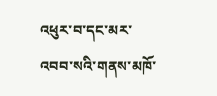འཕུར་བ་དང་མར་འབབ་སའི་གནས་མཁོ་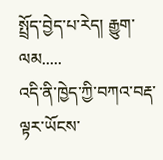སྤྲོད་བྱེད་པ་རེད། རྒྱུག་ལམ.....
འདི་ནི་ཁྱེད་ཀྱི་བཀའ་བརྡ་ལྟར་ཡོངས་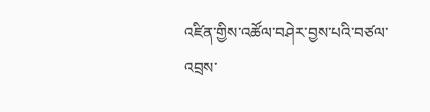འཛིན་གྱིས་འཚོལ་བཤེར་བྱས་པའི་བཙལ་འབྲས་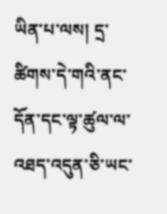ཡིན་པ་ལས། དྲ་ཚིགས་དེ་གའི་ནང་དོན་དང་ལྟ་ཚུལ་ལ་འཐད་འདུན་ཅི་ཡང་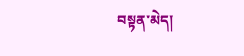བསྟན་མེད།